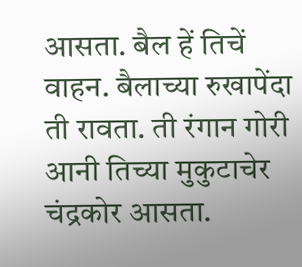आसता. बैल हें तिचें वाहन. बैलाच्या रुखापेंदा ती रावता. ती रंगान गोरी आनी तिच्या मुकुटाचेर चंद्रकोर आसता.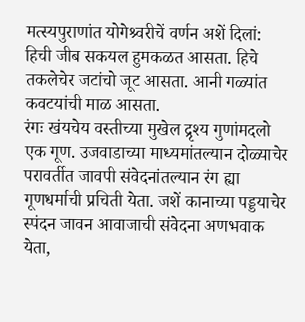मत्स्यपुराणांत योगेश्र्वरीचें वर्णन अशें दिलां: हिची जीब सकयल हुमकळत आसता. हिचे तकलेचेर जटांचो जूट आसता. आनी गळ्यांत कवटयांची माळ आसता.
रंगः खंयचेय वस्तीच्या मुखेल द्रृश्य गुणांमदलो एक गूण. उजवाडाच्या माध्यमांतल्यान दोळ्याचेर परावर्तीत जावपी संवेदनांतल्यान रंग ह्या गूणधर्माची प्रचिती येता. जशें कानाच्या पड्डयाचेर स्पंदन जावन आवाजाची संवेदना अणभवाक येता,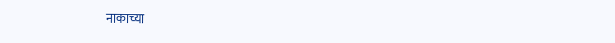नाकाच्या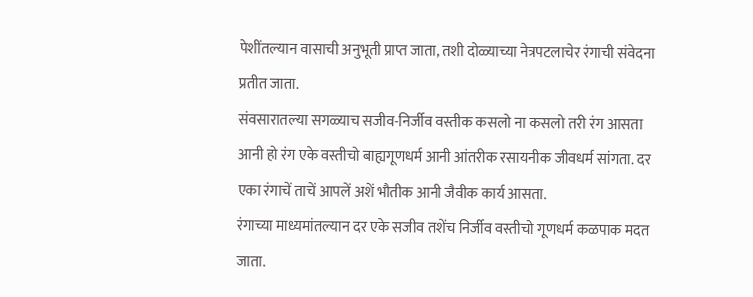पेशींतल्यान वासाची अनुभूती प्राप्त जाता, तशी दोळ्याच्या नेत्रपटलाचेर रंगाची संवेदना प्रतीत जाता.
संवसारातल्या सगळ्याच सजीव-निर्जीव वस्तीक कसलो ना कसलो तरी रंग आसता आनी हो रंग एके वस्तीचो बाह्यगूणधर्म आनी आंतरीक रसायनीक जीवधर्म सांगता. दर एका रंगाचें ताचें आपलें अशें भौतीक आनी जैवीक कार्य आसता.
रंगाच्या माध्यमांतल्यान दर एके सजीव तशेंच निर्जीव वस्तीचो गूणधर्म कळपाक मदत जाता.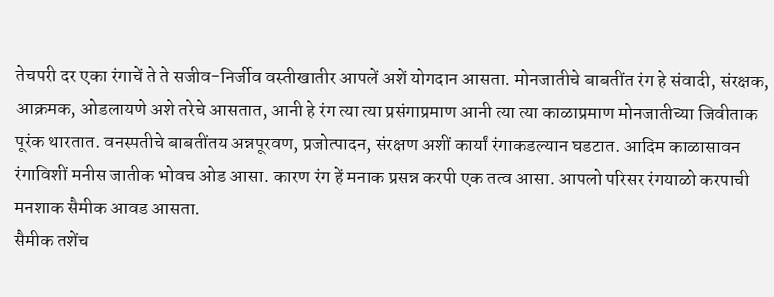तेचपरी दर एका रंगाचें ते ते सजीव-निर्जीव वस्तीखातीर आपलें अशें योगदान आसता. मोनजातीचे बाबतींत रंग हे संवादी, संरक्षक, आक्रमक, ओडलायणे अशे तरेचे आसतात, आनी हे रंग त्या त्या प्रसंगाप्रमाण आनी त्या त्या काळाप्रमाण मोनजातीच्या जिवीताक पूरंक थारतात. वनस्पतीचे बाबतींतय अन्नपूरवण, प्रजोत्पादन, संरक्षण अशीं कार्यां रंगाकडल्यान घडटात. आदिम काळासावन रंगाविशीं मनीस जातीक भोवच ओड आसा. कारण रंग हें मनाक प्रसन्न करपी एक तत्व आसा. आपलो परिसर रंगयाळो करपाची मनशाक सैमीक आवड आसता.
सैमीक तशेंच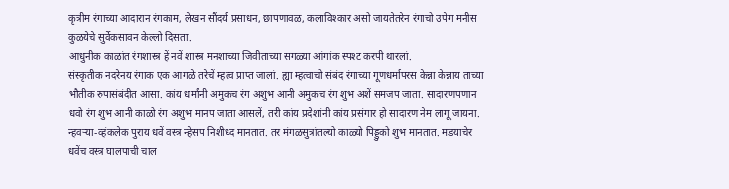कृत्रीम रंगाच्या आदारान रंगकाम, लेखन सौंदर्य प्रसाधन, छापणावळ, कलाविश्कार असो जायतेतरेन रंगाचो उपेग मनीस कुळयेचे सुर्वेकसावन केल्लो दिसता.
आधुनीक काळांत रंगशास्त्र हें नवें शास्त्र मनशाच्या जिवीताच्या सगळ्या आंगांक स्पश्ट करपी थारलां.
संस्कृतीक नदरेनय रंगाक एक आगळे तरेचें म्हत्व प्राप्त जालां. ह्या म्हत्वाचो संबंद रंगाच्या गूणधर्मापरस केन्ना केन्नाय ताच्या भौतीक रुपासंबंदीत आसा. कांय धर्मांनी अमुकच रंग अशुभ आनी अमुकच रंग शुभ अशें समजप जाता. सादारणपणान धवो रंग शुभ आनी काळो रंग अशुभ मानप जाता आसलें, तरी कांय प्रदेशांनी कांय प्रसंगार हो सादारण नेम लागू जायना. न्हवऱ्या-व्हंकलेक पुराय धवें वस्त्र न्हेसप निशीध्द मानतात. तर मंगळसुत्रांतल्यो काळ्यो पिड्डुको शुभ मानतात. मडयाचेर धवेंच वस्त्र घालपाची चाल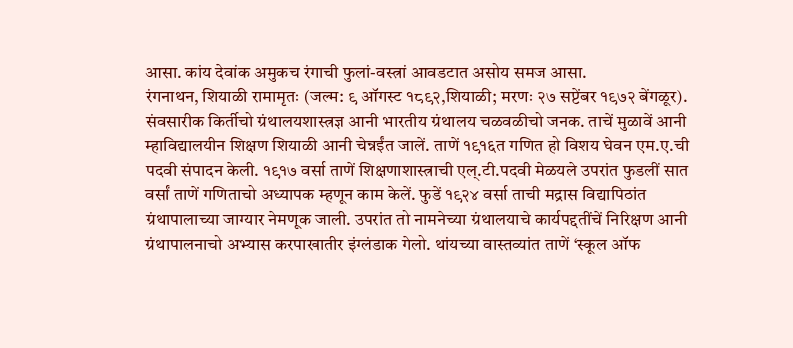आसा. कांय देवांक अमुकच रंगाची फुलां-वस्त्रां आवडटात असोय समज आसा.
रंगनाथन, शियाळी रामामृतः (जल्म: ९ ऑगस्ट १८९२,शियाळी; मरणः २७ सप्टेंबर १९७२ बेंगळूर).
संवसारीक किर्तीचो ग्रंथालयशास्त्रज्ञ आनी भारतीय ग्रंथालय चळवळीचो जनक. ताचें मुळावें आनी म्हाविद्यालयीन शिक्षण शियाळी आनी चेन्नईंत जालें. ताणें १९१६त गणित हो विशय घेवन एम.ए.ची पदवी संपादन केली. १९१७ वर्सा ताणें शिक्षणाशास्त्राची एल्.टी.पदवी मेळयले उपरांत फुडलीं सात वर्सां ताणें गणिताचो अध्यापक म्हणून काम केलें. फुडें १९२४ वर्सा ताची मद्रास विद्यापिठांत ग्रंथापालाच्या जाग्यार नेमणूक जाली. उपरांत तो नामनेच्या ग्रंथालयाचे कार्यपद्दतींचें निरिक्षण आनी ग्रंथापालनाचो अभ्यास करपाखातीर इंग्लंडाक गेलो. थांयच्या वास्तव्यांत ताणें ‘स्कूल ऑफ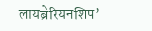लायब्रेरियनशिप’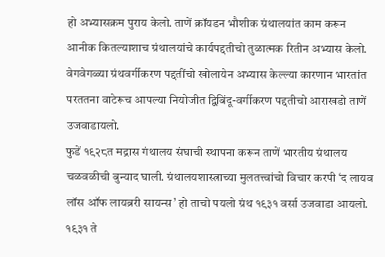हो अभ्यासक्रम पुराय केलो. ताणें क्रॉयडन भौशीक ग्रंथालयांत काम करून आनीक कितल्याशाच ग्रंथालयांचे कार्यपद्दतीचो तुळात्मक रितीन अभ्यास केलो. वेगवेगळ्या ग्रंथवर्गीकरण पद्दतींचो खोलायेन अभ्यास केल्ल्या कारणान भारतांत परततना वाटेरूच आपल्या नियोजीत द्विबिंदू-वर्गीकरण पद्दतीचो आराखडो ताणें उजवाडायलो.
फुडें १९२८त मद्रास गंथालय संघाची स्थापना करून ताणें भारतीय ग्रंथालय चळवळीची बुन्याद घाली. ग्रंथालयशास्त्राच्या मुलतत्त्वांचो विचार करपी ‘द लायव लॉस ऑफ लायब्ररी सायन्स’ हो ताचो पयलो ग्रंथ १९३१ वर्सा उजवाडा आयलो.
१९३१ ते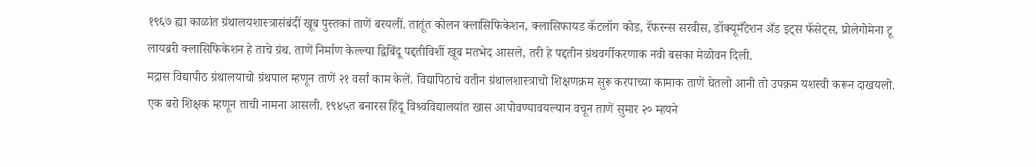१९६७ ह्या काळांत ग्रंथालयशास्त्रासंबंदीं खूब पुस्तकां ताणें बरयलीं. तातूंत कोलन क्लासिफिकेशन, क्लासिफायड कॅटलॉग कोड, रॅफरन्स सरवीस, डॉक्यूमँटेशन अँड इट्स फॅसेट्स, प्रोलेगोमेना टू लायब्ररी क्लासिफिकेशन हे ताचे ग्रंथ. ताणें निर्माण केल्ल्या द्विबिंदू पद्दतीविशीं खूब मतभेद आसले, तरी हे पद्दतीन ग्रंथवर्गीकरणाक नवी बसका मेळोवन दिली.
मद्रास विद्यापीठ ग्रंथालयाचो ग्रंथपाल म्हणून ताणें २१ वर्सां काम केलें. विद्यापिठाचे वतीन ग्रंथालशास्त्राचो शिक्षणक्रम सुरू करपाच्या कामाक ताणें घेतलो आनी तो उपक्रम यशस्वी करून दाखयलो. एक बरो शिक्षक म्हणून ताची नामना आसली. १९४५त बनारस हिंदू विश्र्वविद्यालयांत खास आपोवण्यावयल्यान वचून ताणें सुमार २० म्हयने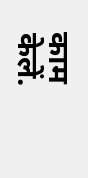काम केलें.